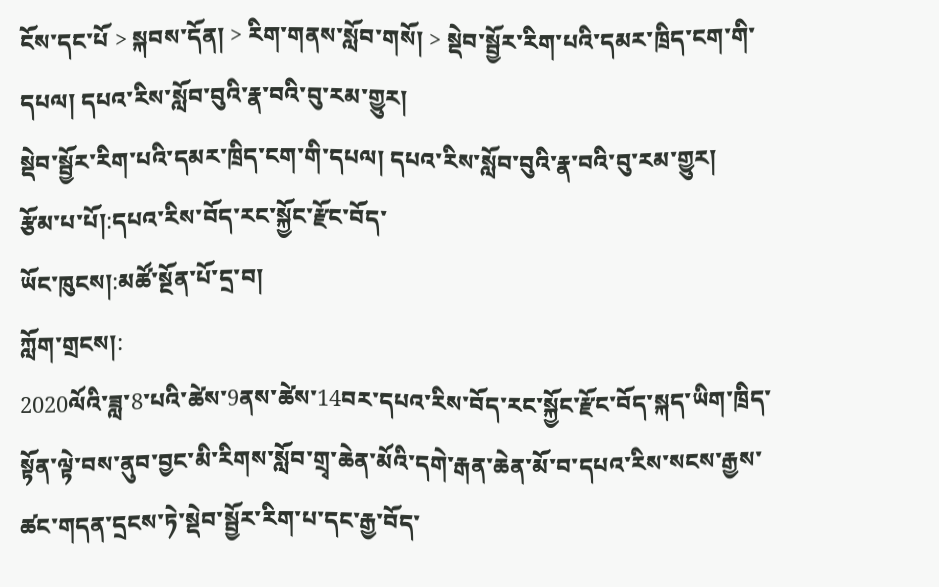ངོས་དང་པོ > སྐབས་དོན། > རིག་གནས་སློབ་གསོ། > སྡེབ་སྦྱོར་རིག་པའི་དམར་ཁྲིད་ངག་གི་དཔལ། དཔའ་རིས་སློབ་བུའི་རྣ་བའི་བུ་རམ་གྱུར།
སྡེབ་སྦྱོར་རིག་པའི་དམར་ཁྲིད་ངག་གི་དཔལ། དཔའ་རིས་སློབ་བུའི་རྣ་བའི་བུ་རམ་གྱུར།
རྩོམ་པ་པོ།:དཔའ་རིས་བོད་རང་སྐྱོང་རྫོང་བོད་
ཡོང་ཁུངས།:མཚོ་སྔོན་པོ་དྲ་བ།
ཀློག་གྲངས།:
2020ལོའི་ཟླ་8་པའི་ཚེས་9ནས་ཚེས་14བར་དཔའ་རིས་བོད་རང་སྐྱོང་རྫོང་བོད་སྐད་ཡིག་ཁྲིད་སྟོན་ལྟེ་བས་ནུབ་བྱང་མི་རིགས་སློབ་གྲྭ་ཆེན་མོའི་དགེ་རྒན་ཆེན་མོ་བ་དཔའ་རིས་སངས་རྒྱས་ཚང་གདན་དྲངས་ཏེ་སྡེབ་སྦྱོར་རིག་པ་དང་རྒྱ་བོད་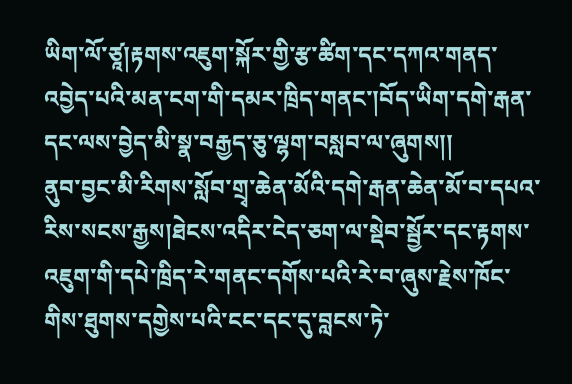ཡིག་ལོ་ཙཱ།རྟགས་འཇུག་སྐོར་གྱི་རྩ་ཚིག་དང་དཀའ་གནད་འབྱེད་པའི་མན་ངག་གི་དམར་ཁྲིད་གནང་།བོད་ཡིག་དགེ་རྒན་དང་ལས་བྱེད་མི་སྣ་བརྒྱད་ཅུ་ལྷག་བསླབ་ལ་ཞུགས།།
ནུབ་བྱང་མི་རིགས་སློབ་གྲྭ་ཆེན་མོའི་དགེ་རྒན་ཆེན་མོ་བ་དཔའ་རིས་སངས་རྒྱས།ཐེངས་འདིར་ངེད་ཅག་ལ་སྡེབ་སྦྱོར་དང་རྟགས་འཇུག་གི་དཔེ་ཁྲིད་རེ་གནང་དགོས་པའི་རེ་བ་ཞུས་རྗེས་ཁོང་གིས་ཐུགས་དགྱེས་པའི་ངང་དང་དུ་བླངས་ཏེ་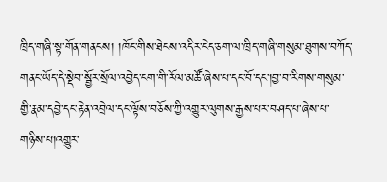ཁྲིད་གཞི་སྟ་གོན་གནངས། །ཁོང་གིས་ཐེངས་འདིར་ངེད་ཅག་ལ་ཁྲིད་གཞི་གསུམ་ཐུགས་བཀོད་གནང་ཡོད་དེ་སྡེབ་སྦྱོར་སྲོལ་འབྱེད་ངག་གི་རོལ་མཚོ་ཞེས་པ་དང་བོ་དང་།བྱ་བ་རིགས་གསུམ་གྱི་རྣམ་དབྱེ་དང་རྟེན་འབྲེལ་དང་ལྟོས་བཅོས་ཀྱི་འགྱུར་ལུགས་རྒྱས་པར་བཤད་པ་ཞེས་པ་གཉིས་པ།འགྱུར་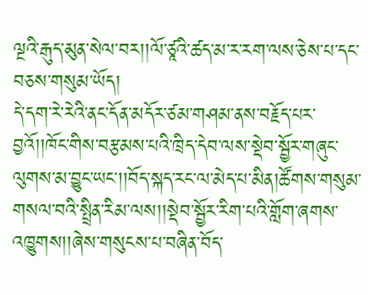ལྔའི་རྒུད་མུན་སེལ་བར།།ལོ་ཙཱའི་ཚད་མ་ར་རག་ལས་ཅེས་པ་དང་བཅས་གསུམ་ཡོད།
དེ་དག་རེ་རེའི་ནང་དོན་མདོར་ཙམ་གཤམ་ནས་བརྗོད་པར་བྱའོ།།ཁོང་གིས་བརྩམས་པའི་ཁྲིད་དེབ་ལས་སྡེབ་སྦྱོར་གཞུང་ལུགས་མ་བྱུང་ཡང་།།བོད་སྐད་རང་ལ་མེད་པ་མིན།ཚོགས་གསུམ་གསལ་བའི་སྤྲིན་རིམ་ལས།།སྡེབ་སྦྱོར་རིག་པའི་གློག་ཞགས་འཁྱུགས།།ཞེས་གསུངས་པ་བཞིན་བོད་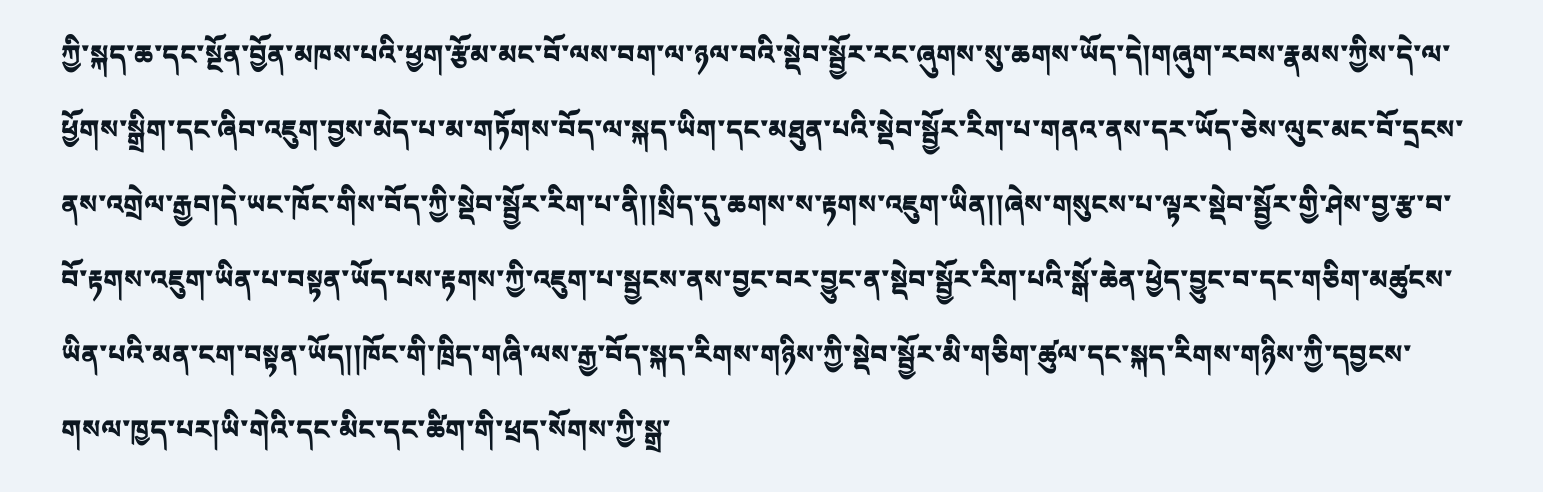ཀྱི་སྐད་ཆ་དང་སྔོན་བྱོན་མཁས་པའི་ཕྱག་རྩོམ་མང་བོ་ལས་བག་ལ་ཉལ་བའི་སྡེབ་སྦྱོར་རང་ཞུགས་སུ་ཆགས་ཡོད་དེ།གཞུག་རབས་རྣམས་ཀྱིས་དེ་ལ་ཕྱོགས་སྒྲིག་དང་ཞིབ་འཇུག་བྱས་མེད་པ་མ་གཏོགས་བོད་ལ་སྐད་ཡིག་དང་མཐུན་པའི་སྡེབ་སྦྱོར་རིག་པ་གནའ་ནས་དར་ཡོད་ཅེས་ལུང་མང་བོ་དྲངས་ནས་འགྲེལ་རྒྱབ།དེ་ཡང་ཁོང་གིས་བོད་ཀྱི་སྡེབ་སྦྱོར་རིག་པ་ནི།།སྲིད་དུ་ཆགས་ས་རྟགས་འཇུག་ཡིན།།ཞེས་གསུངས་པ་ལྟར་སྡེབ་སྦྱོར་གྱི་ཤེས་བྱ་རྩ་བ་བོ་རྟགས་འཇུག་ཡིན་པ་བསྟན་ཡོད་པས་རྟགས་ཀྱི་འཇུག་པ་སྦྱངས་ནས་བྱང་བར་བྱུང་ན་སྡེབ་སྦྱོར་རིག་པའི་སྒོ་ཆེན་ཕྱེད་བྱུང་བ་དང་གཅིག་མཚུངས་ཡིན་པའི་མན་ངག་བསྟན་ཡོད།།ཁོང་གི་ཁྲིད་གཞི་ལས་རྒྱ་བོད་སྐད་རིགས་གཉིས་ཀྱི་སྡེབ་སྦྱོར་མི་གཅིག་ཚུལ་དང་སྐད་རིགས་གཉིས་ཀྱི་དབྱངས་གསལ་ཁྱད་པར།ཡི་གེའི་དང་མིང་དང་ཚིག་གི་ཕྲད་སོགས་ཀྱི་སྒྲ་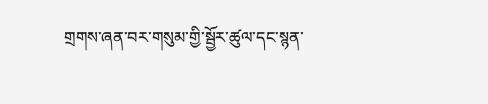གྲགས་ཞན་བར་གསུམ་གྱི་སྦྱོར་ཚུལ་དང་སྙན་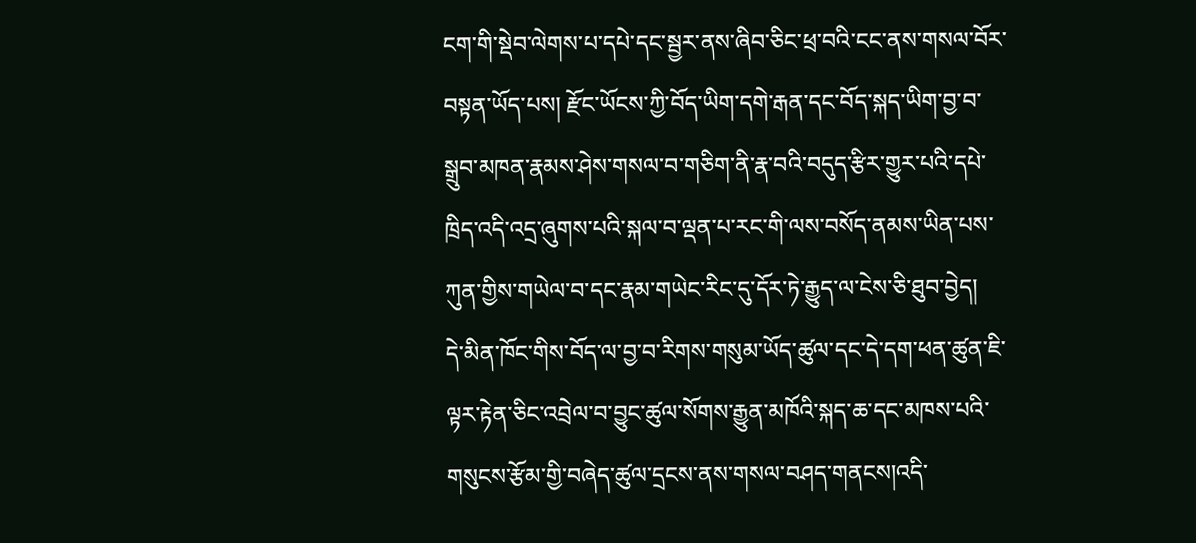ངག་གི་སྡེབ་ལེགས་པ་དཔེ་དང་སྦྱར་ནས་ཞིབ་ཅིང་ཕྲ་བའི་ངང་ནས་གསལ་བོར་བསྟན་ཡོད་པས། རྫོང་ཡོངས་ཀྱི་བོད་ཡིག་དགེ་རྒན་དང་བོད་སྐད་ཡིག་བྱ་བ་སྒྲུབ་མཁན་རྣམས་ཤེས་གསལ་བ་གཅིག་ནི་རྣ་བའི་བདུད་རྩིར་གྱུར་པའི་དཔེ་ཁྲིད་འདི་འདྲ་ཞུགས་པའི་སྐལ་བ་ལྡན་པ་རང་གི་ལས་བསོད་ནམས་ཡིན་པས་ཀུན་གྱིས་གཡེལ་བ་དང་རྣམ་གཡེང་རིང་དུ་དོར་ཏེ་རྒྱུད་ལ་ངེས་ཅི་ཐུབ་བྱེད།
དེ་མིན་ཁོང་གིས་བོད་ལ་བྱ་བ་རིགས་གསུམ་ཡོད་ཚུལ་དང་དེ་དག་ཕན་ཚུན་ཇི་ལྟར་རྟེན་ཅིང་འབྲེལ་བ་བྱུང་ཚུལ་སོགས་རྒྱུན་མཁོའི་སྐད་ཆ་དང་མཁས་པའི་གསུངས་རྩོམ་གྱི་བཞེད་ཚུལ་དྲངས་ནས་གསལ་བཤད་གནངས།འདི་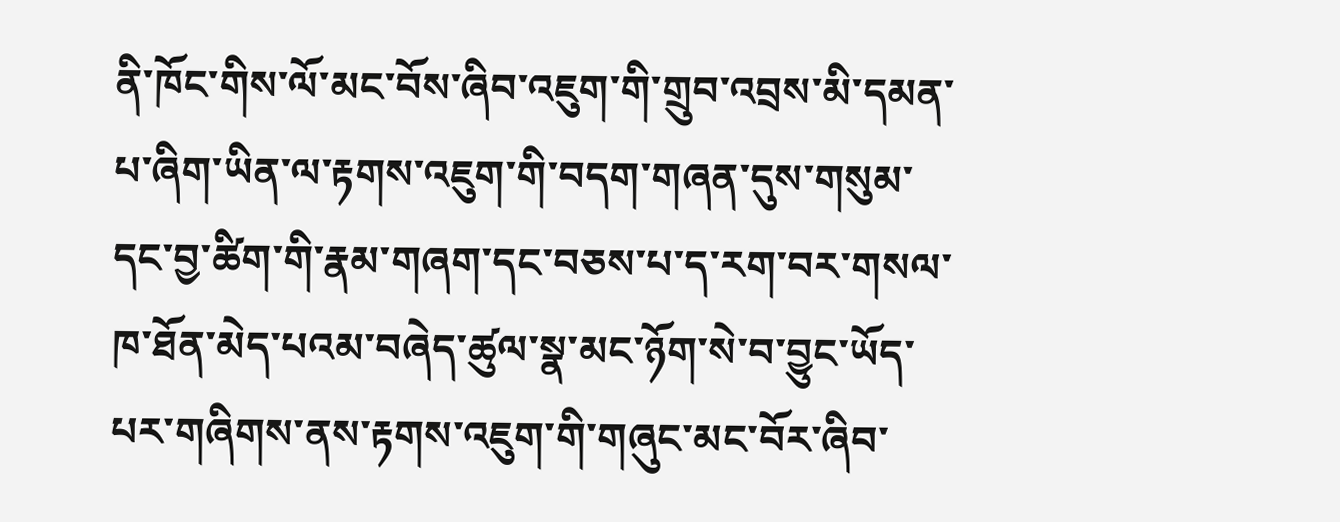ནི་ཁོང་གིས་ལོ་མང་བོས་ཞིབ་འཇུག་གི་གྲུབ་འབྲས་མི་དམན་པ་ཞིག་ཡིན་ལ་རྟགས་འཇུག་གི་བདག་གཞན་དུས་གསུམ་དང་བྱ་ཚིག་གི་རྣམ་གཞག་དང་བཅས་པ་ད་རག་བར་གསལ་ཁ་ཐོན་མེད་པའམ་བཞེད་ཚུལ་སྣ་མང་ཉོག་སེ་བ་བྱུང་ཡོད་པར་གཞིགས་ནས་རྟགས་འཇུག་གི་གཞུང་མང་བོར་ཞིབ་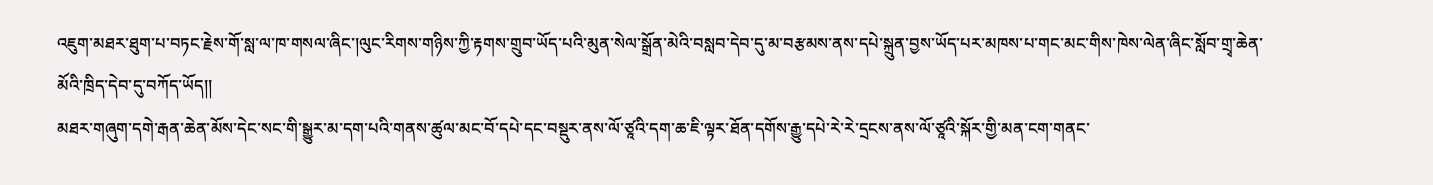འཇུག་མཐར་ཐུག་པ་བཏང་རྗེས་གོ་སླ་ལ་ཁ་གསལ་ཞིང་།ལུང་རིགས་གཉིས་ཀྱི་རྟགས་གྲུབ་ཡོད་པའི་མུན་སེལ་སྒྲོན་མེའི་བསླབ་དེབ་དུ་མ་བརྩམས་ནས་དཔེ་སྐྲུན་བྱས་ཡོད་པར་མཁས་པ་གང་མང་གིས་ཁེས་ལེན་ཞིང་སློབ་གྲྭ་ཆེན་མོའི་ཁྲིད་དེབ་དུ་བཀོད་ཡོད།།
མཐར་གཞུག་དགེ་རྒན་ཆེན་མོས་དེང་སང་གི་སྒྱུར་མ་དག་པའི་གནས་ཚུལ་མང་བོ་དཔེ་དང་བསྡུར་ནས་ལོ་ཙཱའི་དག་ཆ་ཇི་ལྟར་ཐོན་དགོས་རྒྱུ་དཔེ་རེ་རེ་དྲངས་ནས་ལོ་ཙཱའི་སྐོར་གྱི་མན་ངག་གནང་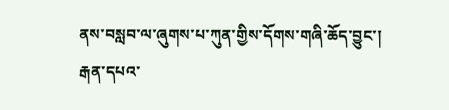ནས་བསླབ་ལ་ཞུགས་པ་ཀུན་གྱིས་དོགས་གཞི་ཆོད་བྱུང་།
རྒན་དཔའ་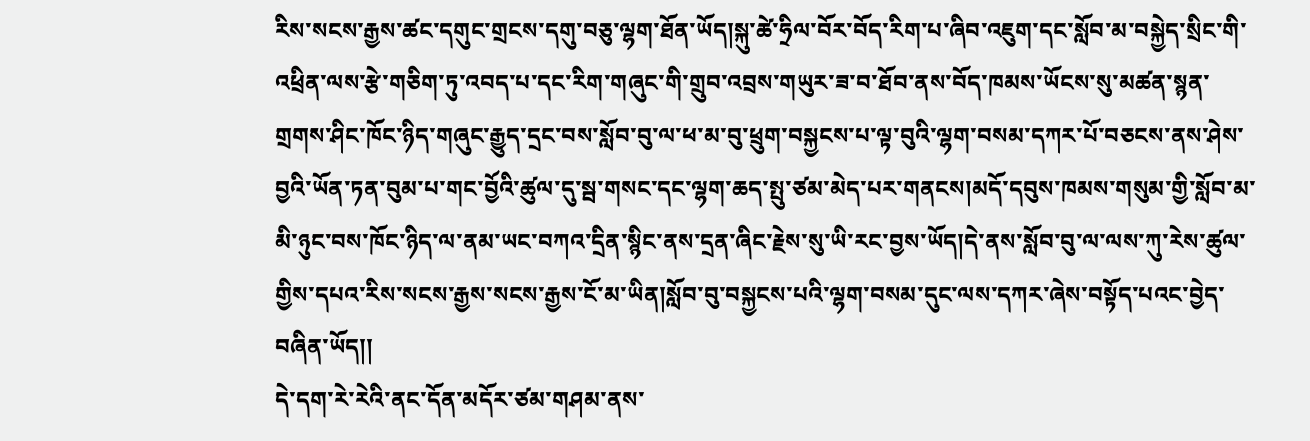རིས་སངས་རྒྱས་ཚང་དགུང་གྲངས་དགུ་བཅུ་ལྷག་ཐོན་ཡོད།སྐུ་ཚེ་ཧྲིལ་བོར་བོད་རིག་པ་ཞིབ་འཇུག་དང་སློབ་མ་བསྐྱེད་སྲིང་གི་འཕྲིན་ལས་རྩེ་གཅིག་ཏུ་འབད་པ་དང་རིག་གཞུང་གི་གྲུབ་འབྲས་གཡུར་ཟ་བ་ཐོབ་ནས་བོད་ཁམས་ཡོངས་སུ་མཚན་སྙན་གྲགས་ཤིང་ཁོང་ཉིད་གཞུང་རྒྱུད་དྲང་བས་སློབ་བུ་ལ་ཕ་མ་བུ་ཕྲུག་བསྐྱངས་པ་ལྟ་བུའི་ལྷག་བསམ་དཀར་པོ་བཅངས་ནས་ཤེས་བྱའི་ཡོན་ཏན་བུམ་པ་གང་བྱོའི་ཚུལ་དུ་སྦ་གསང་དང་ལྷག་ཆད་སྤུ་ཙམ་མེད་པར་གནངས།མདོ་དབུས་ཁམས་གསུམ་གྱི་སློབ་མ་མི་ཉུང་བས་ཁོང་ཉིད་ལ་ནམ་ཡང་བཀའ་དྲིན་སྙིང་ནས་དྲན་ཞིང་རྗེས་སུ་ཡི་རང་བྱས་ཡོད།དེ་ནས་སློབ་བུ་ལ་ལས་ཀུ་རེས་ཚུལ་གྱིས་དཔའ་རིས་སངས་རྒྱས་སངས་རྒྱས་ངོ་མ་ཡིན།སློབ་བུ་བསྐྱངས་པའི་ལྷག་བསམ་དུང་ལས་དཀར་ཞེས་བསྟོད་པའང་བྱེད་བཞིན་ཡོད།།
དེ་དག་རེ་རེའི་ནང་དོན་མདོར་ཙམ་གཤམ་ནས་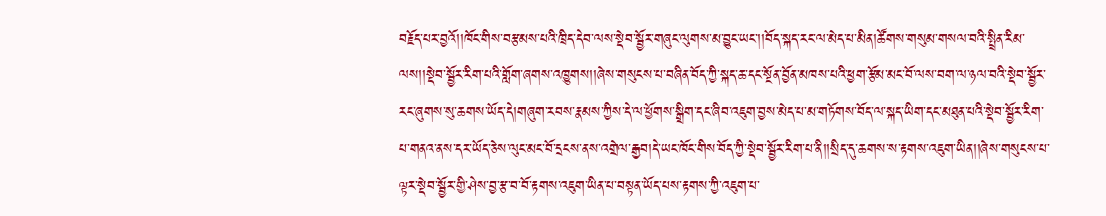བརྗོད་པར་བྱའོ།།ཁོང་གིས་བརྩམས་པའི་ཁྲིད་དེབ་ལས་སྡེབ་སྦྱོར་གཞུང་ལུགས་མ་བྱུང་ཡང་།།བོད་སྐད་རང་ལ་མེད་པ་མིན།ཚོགས་གསུམ་གསལ་བའི་སྤྲིན་རིམ་ལས།།སྡེབ་སྦྱོར་རིག་པའི་གློག་ཞགས་འཁྱུགས།།ཞེས་གསུངས་པ་བཞིན་བོད་ཀྱི་སྐད་ཆ་དང་སྔོན་བྱོན་མཁས་པའི་ཕྱག་རྩོམ་མང་བོ་ལས་བག་ལ་ཉལ་བའི་སྡེབ་སྦྱོར་རང་ཞུགས་སུ་ཆགས་ཡོད་དེ།གཞུག་རབས་རྣམས་ཀྱིས་དེ་ལ་ཕྱོགས་སྒྲིག་དང་ཞིབ་འཇུག་བྱས་མེད་པ་མ་གཏོགས་བོད་ལ་སྐད་ཡིག་དང་མཐུན་པའི་སྡེབ་སྦྱོར་རིག་པ་གནའ་ནས་དར་ཡོད་ཅེས་ལུང་མང་བོ་དྲངས་ནས་འགྲེལ་རྒྱབ།དེ་ཡང་ཁོང་གིས་བོད་ཀྱི་སྡེབ་སྦྱོར་རིག་པ་ནི།།སྲིད་དུ་ཆགས་ས་རྟགས་འཇུག་ཡིན།།ཞེས་གསུངས་པ་ལྟར་སྡེབ་སྦྱོར་གྱི་ཤེས་བྱ་རྩ་བ་བོ་རྟགས་འཇུག་ཡིན་པ་བསྟན་ཡོད་པས་རྟགས་ཀྱི་འཇུག་པ་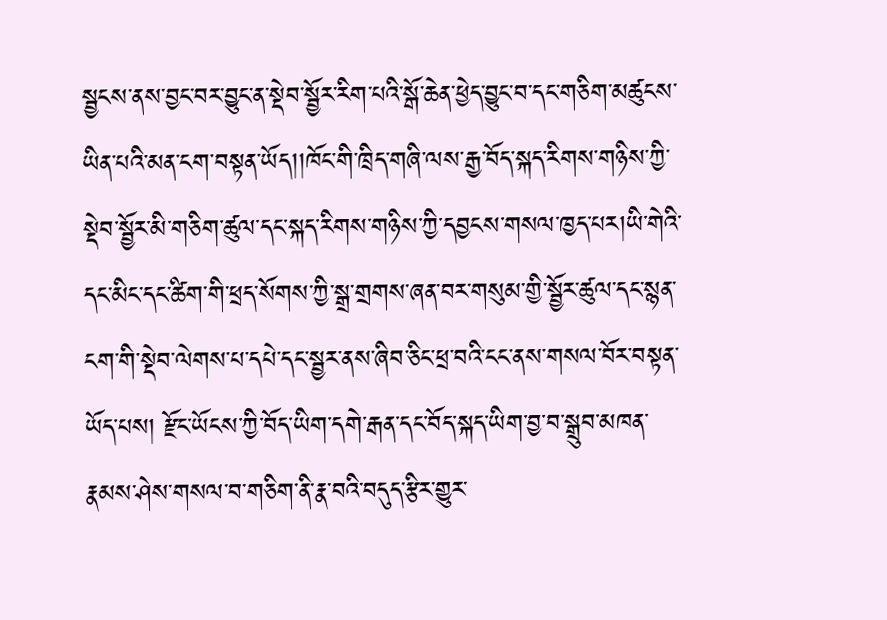སྦྱངས་ནས་བྱང་བར་བྱུང་ན་སྡེབ་སྦྱོར་རིག་པའི་སྒོ་ཆེན་ཕྱེད་བྱུང་བ་དང་གཅིག་མཚུངས་ཡིན་པའི་མན་ངག་བསྟན་ཡོད།།ཁོང་གི་ཁྲིད་གཞི་ལས་རྒྱ་བོད་སྐད་རིགས་གཉིས་ཀྱི་སྡེབ་སྦྱོར་མི་གཅིག་ཚུལ་དང་སྐད་རིགས་གཉིས་ཀྱི་དབྱངས་གསལ་ཁྱད་པར།ཡི་གེའི་དང་མིང་དང་ཚིག་གི་ཕྲད་སོགས་ཀྱི་སྒྲ་གྲགས་ཞན་བར་གསུམ་གྱི་སྦྱོར་ཚུལ་དང་སྙན་ངག་གི་སྡེབ་ལེགས་པ་དཔེ་དང་སྦྱར་ནས་ཞིབ་ཅིང་ཕྲ་བའི་ངང་ནས་གསལ་བོར་བསྟན་ཡོད་པས། རྫོང་ཡོངས་ཀྱི་བོད་ཡིག་དགེ་རྒན་དང་བོད་སྐད་ཡིག་བྱ་བ་སྒྲུབ་མཁན་རྣམས་ཤེས་གསལ་བ་གཅིག་ནི་རྣ་བའི་བདུད་རྩིར་གྱུར་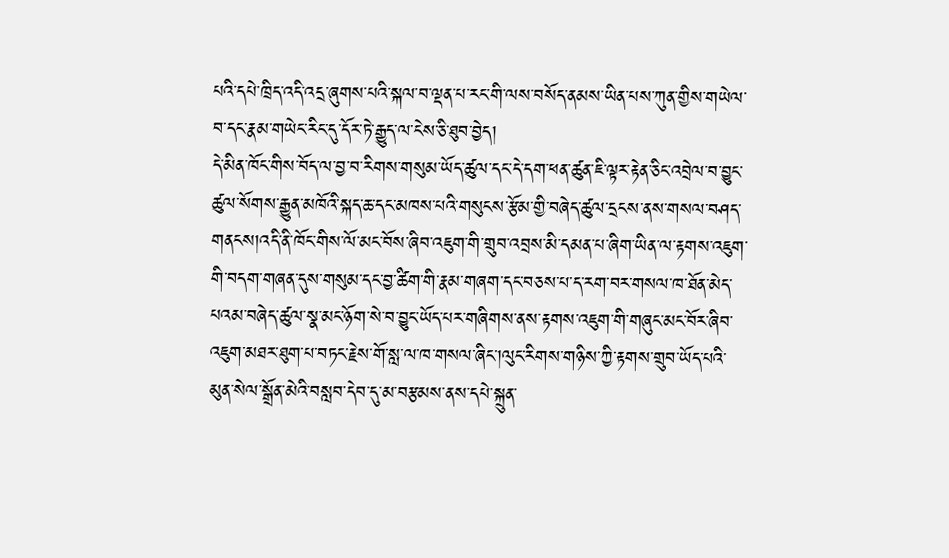པའི་དཔེ་ཁྲིད་འདི་འདྲ་ཞུགས་པའི་སྐལ་བ་ལྡན་པ་རང་གི་ལས་བསོད་ནམས་ཡིན་པས་ཀུན་གྱིས་གཡེལ་བ་དང་རྣམ་གཡེང་རིང་དུ་དོར་ཏེ་རྒྱུད་ལ་ངེས་ཅི་ཐུབ་བྱེད།
དེ་མིན་ཁོང་གིས་བོད་ལ་བྱ་བ་རིགས་གསུམ་ཡོད་ཚུལ་དང་དེ་དག་ཕན་ཚུན་ཇི་ལྟར་རྟེན་ཅིང་འབྲེལ་བ་བྱུང་ཚུལ་སོགས་རྒྱུན་མཁོའི་སྐད་ཆ་དང་མཁས་པའི་གསུངས་རྩོམ་གྱི་བཞེད་ཚུལ་དྲངས་ནས་གསལ་བཤད་གནངས།འདི་ནི་ཁོང་གིས་ལོ་མང་བོས་ཞིབ་འཇུག་གི་གྲུབ་འབྲས་མི་དམན་པ་ཞིག་ཡིན་ལ་རྟགས་འཇུག་གི་བདག་གཞན་དུས་གསུམ་དང་བྱ་ཚིག་གི་རྣམ་གཞག་དང་བཅས་པ་ད་རག་བར་གསལ་ཁ་ཐོན་མེད་པའམ་བཞེད་ཚུལ་སྣ་མང་ཉོག་སེ་བ་བྱུང་ཡོད་པར་གཞིགས་ནས་རྟགས་འཇུག་གི་གཞུང་མང་བོར་ཞིབ་འཇུག་མཐར་ཐུག་པ་བཏང་རྗེས་གོ་སླ་ལ་ཁ་གསལ་ཞིང་།ལུང་རིགས་གཉིས་ཀྱི་རྟགས་གྲུབ་ཡོད་པའི་མུན་སེལ་སྒྲོན་མེའི་བསླབ་དེབ་དུ་མ་བརྩམས་ནས་དཔེ་སྐྲུན་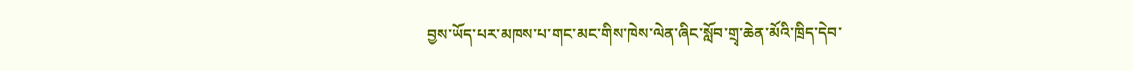བྱས་ཡོད་པར་མཁས་པ་གང་མང་གིས་ཁེས་ལེན་ཞིང་སློབ་གྲྭ་ཆེན་མོའི་ཁྲིད་དེབ་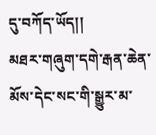དུ་བཀོད་ཡོད།།
མཐར་གཞུག་དགེ་རྒན་ཆེན་མོས་དེང་སང་གི་སྒྱུར་མ་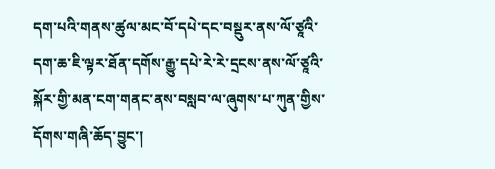དག་པའི་གནས་ཚུལ་མང་བོ་དཔེ་དང་བསྡུར་ནས་ལོ་ཙཱའི་དག་ཆ་ཇི་ལྟར་ཐོན་དགོས་རྒྱུ་དཔེ་རེ་རེ་དྲངས་ནས་ལོ་ཙཱའི་སྐོར་གྱི་མན་ངག་གནང་ནས་བསླབ་ལ་ཞུགས་པ་ཀུན་གྱིས་དོགས་གཞི་ཆོད་བྱུང་།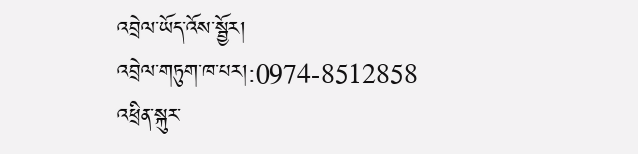འབྲེལ་ཡོད་འོས་སྦྱོར།
འབྲེལ་གཏུག་ཁ་པར།:0974-8512858
འཕྲིན་སྐུར་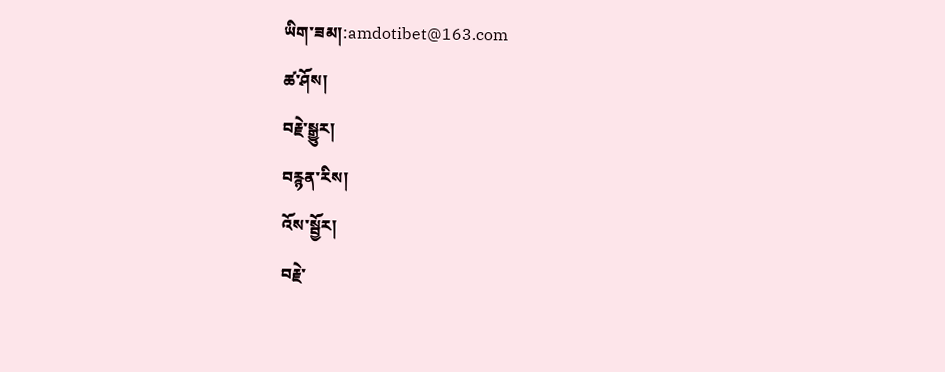ཡིག་ཟམ།:amdotibet@163.com
ཚ་ཤོས།
བརྗེ་སྒྱུར།
བརྙན་རིས།
འོས་སྦྱོར།
བརྗེ་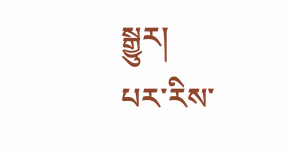སྒྱུར།
པར་རིས་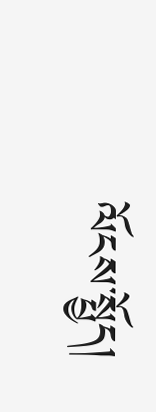ལོངས་སྤྱོད།